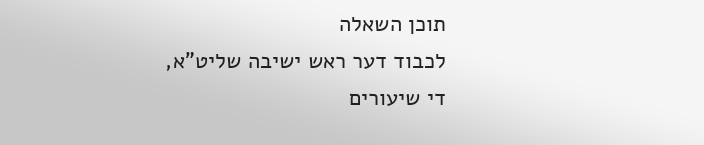תוכן השאלה
לכבוד דער ראש ישיבה שליט"א,
די שיעורים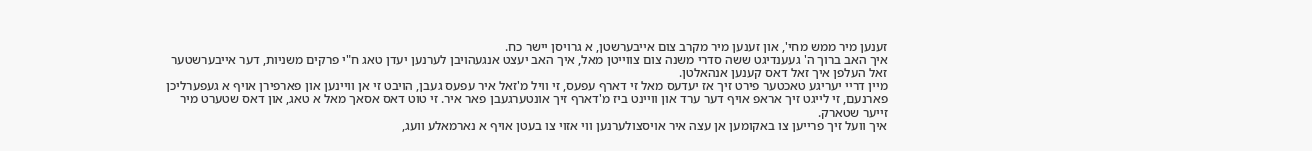זענען מיר ממש מחי', און זענען מיר מקרב צום אייבערשטן, א גרויסן יישר כח.
איך האב ברוך ה' געענדיגט ששה סדרי משנה צום צווייטן מאל, איך האב יעצט אנגעהויבן לערנען יעדן טאג ח"י פרקים משניות, דער אייבערשטער זאל העלפן איך זאל דאס קענען אנהאלטן.
מיין דריי יעריגע טאכטער פירט זיך אז יעדעס מאל זי דארף עפעס, זי וויל מ'זאל איר עפעס געבן, הויבט זי אן וויינען און פארפירן אויף א געפערליכן פארנעם, זי לייגט זיך אראפ אויף דער ערד און וויינט ביז מ'דארף זיך אונטערגעבן פאר איר. זי טוט דאס אסאך מאל א טאג, און דאס שטערט מיר זייער שטארק.
איך וועל זיך פרייען צו באקומען אן עצה איר אויסצולערנען ווי אזוי צו בעטן אויף א נארמאלע וועג,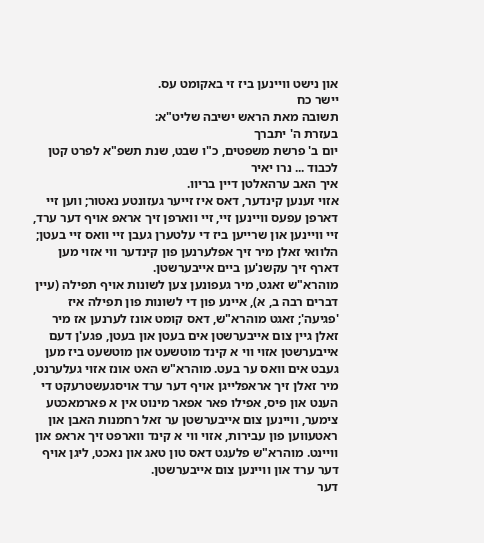און נישט וויינען ביז זי באקומט עס.
יישר כח
תשובה מאת הראש ישיבה שליט"א:
בעזרת ה' יתברך
יום ב' פרשת משפטים, כ"ו שבט, שנת תשפ"א לפרט קטן
לכבוד ... נרו יאיר
איך האב ערהאלטן דיין בריוו.
אזוי זענען קינדער, דאס איז זייער געזונטע נאטור; ווען זיי דארפן עפעס וויינען זיי, זיי ווארפן זיך אראפ אויף דער ערד, זיי וויינען און שרייען ביז די עלטערן געבן זיי וואס זיי בעטן; הלוואי זאלן מיר זיך אפלערנען פון קינדער ווי אזוי מען דארף זיך עקשנ'ען ביים אייבערשטן.
מוהרא"ש זאגט, מיר געפונען צען לשונות אויף תפילה (עיין דברים רבה ב, א), איינע פון די לשונות פון תפילה איז 'פגיעה'; זאגט מוהרא"ש, דאס קומט אונז לערנען אז מיר זאלן גיין צום אייבערשטן אים בעטן און בעטן, פגע'ן דעם אייבערשטן אזוי ווי א קינד מוטשעט און מוטשעט ביז מען געבט אים וואס ער בעט. מוהרא"ש האט אונז אזוי געלערנט, מיר זאלן זיך אראפלייגן אויף דער ערד אויסגעשטרעקט די הענט און פיס, אפילו פאר אפאר מינוט אין א פארמאכטע צימער, וויינען צום אייבערשטן ער זאל רחמנות האבן און ראטעווען פון עבירות, אזוי ווי א קינד ווארפט זיך אראפ און וויינט. מוהרא"ש פלעגט דאס טון טאג און נאכט, ליגן אויף דער ערד און וויינען צום אייבערשטן.
דער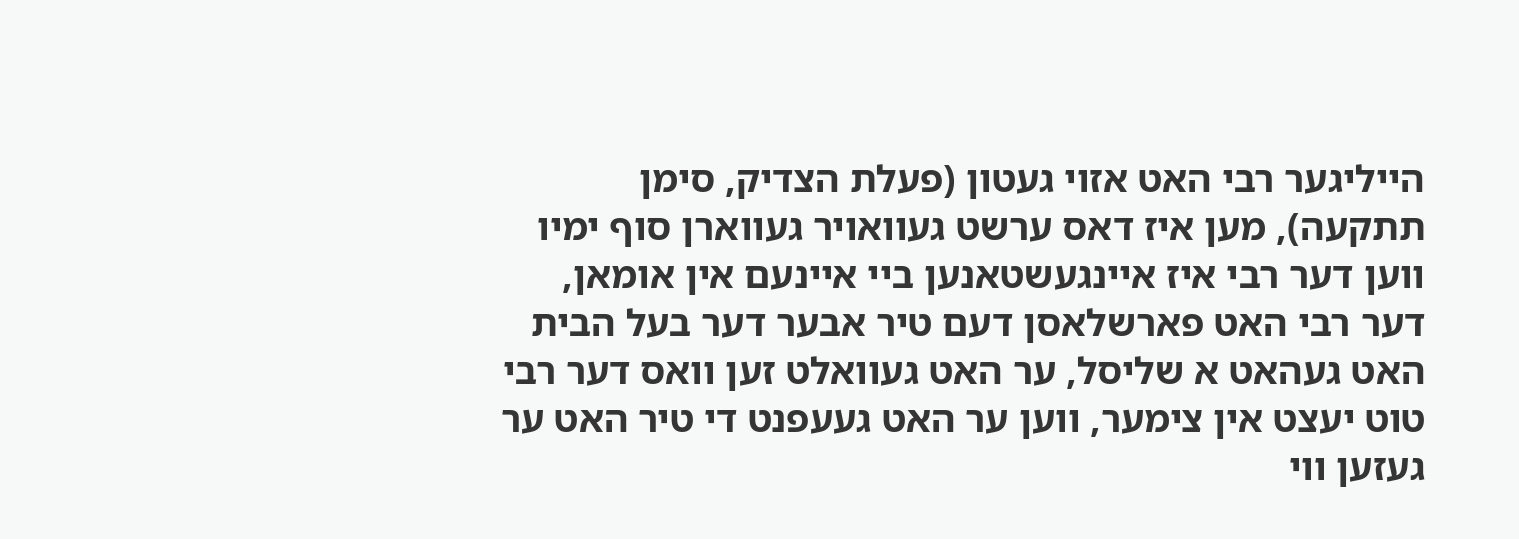הייליגער רבי האט אזוי געטון (פעלת הצדיק, סימן תתקעה), מען איז דאס ערשט געוואויר געווארן סוף ימיו ווען דער רבי איז איינגעשטאנען ביי איינעם אין אומאן, דער רבי האט פארשלאסן דעם טיר אבער דער בעל הבית האט געהאט א שליסל, ער האט געוואלט זען וואס דער רבי טוט יעצט אין צימער, ווען ער האט געעפנט די טיר האט ער געזען ווי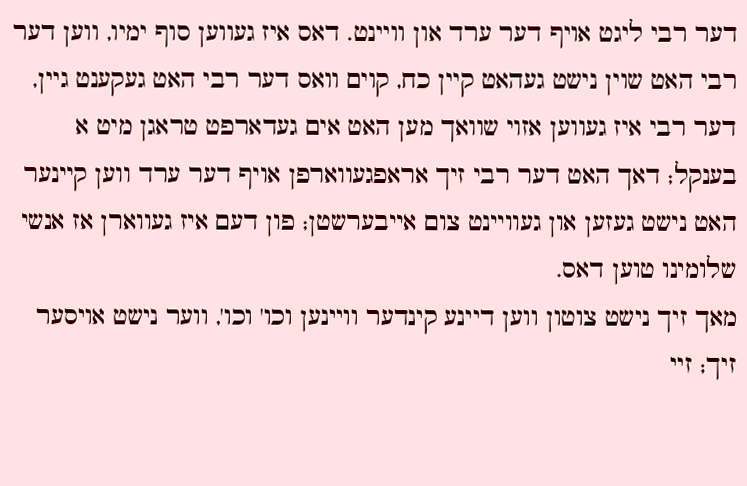דער רבי ליגט אויף דער ערד און וויינט. דאס איז געווען סוף ימיו, ווען דער רבי האט שוין נישט געהאט קיין כח, קוים וואס דער רבי האט געקענט גיין, דער רבי איז געווען אזוי שוואך מען האט אים געדארפט טראגן מיט א בענקל; דאך האט דער רבי זיך אראפגעווארפן אויף דער ערד ווען קיינער האט נישט געזען און געוויינט צום אייבערשטן; פון דעם איז געווארן אז אנשי שלומינו טוען דאס.
מאך זיך נישט צוטון ווען דיינע קינדער וויינען וכו' וכו', ווער נישט אויסער זיך; זיי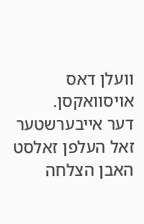וועלן דאס אויסוואקסן.
דער אייבערשטער זאל העלפן זאלסט האבן הצלחה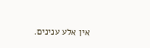אין אלע ענינים.